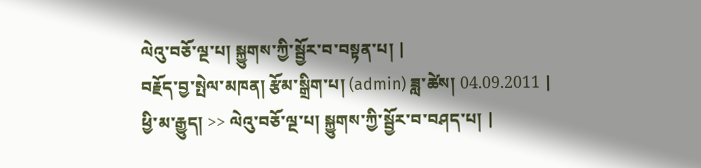ལེའུ་བཅོ་ལྔ་པ། སྐྱུགས་ཀྱི་སྦྱོར་བ་བསྟན་པ། |
བརྗོད་བྱ་སྤེལ་མཁན། རྩོམ་སྒྲིག་པ། (admin) ཟླ་ཚེས། 04.09.2011 |
ཕྱི་མ་རྒྱུད། >> ལེའུ་བཅོ་ལྔ་པ། སྐྱུགས་ཀྱི་སྦྱོར་བ་བཤད་པ། |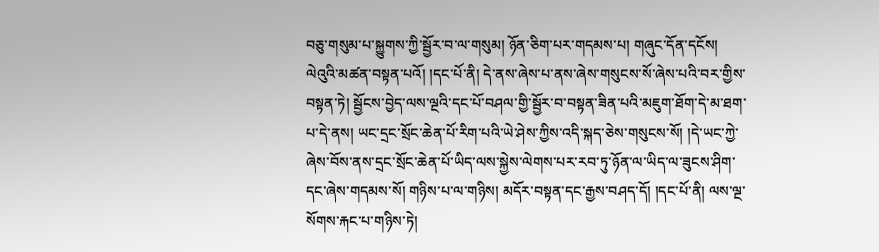བཅུ་གསུམ་པ་སྐྱུགས་ཀྱི་སྦྱོར་བ་ལ་གསུམ། ཉོན་ཅིག་པར་གདམས་པ། གཞུང་དོན་དངོས། ལེའུའི་མཚན་བསྟན་པའོ། །དང་པོ་ནི། དེ་ནས་ཞེས་པ་ནས་ཞེས་གསུངས་སོ་ཞེས་པའི་བར་གྱིས་བསྟན་ཏེ། སྦྱོངས་བྱེད་ལས་ལྔའི་དང་པོ་བཤལ་གྱི་སྦྱོར་བ་བསྟན་ཟིན་པའི་མཇུག་ཐོག་དེ་མ་ཐག་པ་དེ་ནས། ཡང་དྲང་སྲོང་ཆེན་པོ་རིག་པའི་ཡེ་ཤེས་ཀྱིས་འདི་སྐད་ཅེས་གསུངས་སོ། །དེ་ཡང་ཀྱེ་ཞེས་བོས་ནས་དྲང་སྲོང་ཆེན་པོ་ཡིད་ལས་སྐྱེས་ལེགས་པར་རབ་ཏུ་ཉོན་ལ་ཡིད་ལ་ཟུངས་ཤིག་དང་ཞེས་གདམས་སོ། གཉིས་པ་ལ་གཉིས། མདོར་བསྟན་དང་རྒྱས་བཤད་དོ། །དང་པོ་ནི། ལས་ལྔ་སོགས་རྐང་པ་གཉིས་ཏེ།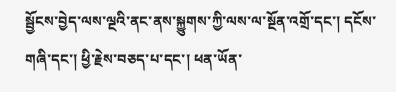སྦྱོངས་བྱེད་ལས་ལྔའི་ནང་ནས་སྐྱུགས་ཀྱི་ལས་ལ་སྔོན་འགྲོ་དང་། དངོས་གཞི་དང་། ཕྱི་རྗེས་བཅད་པ་དང་། ཕན་ཡོན་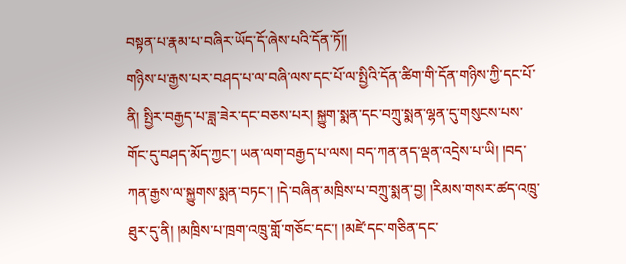བསྟན་པ་རྣམ་པ་བཞིར་ཡོད་དོ་ཞེས་པའི་དོན་ཏོ།།
གཉིས་པ་རྒྱས་པར་བཤད་པ་ལ་བཞི་ལས་དང་པོ་ལ་སྤྱིའི་དོན་ཚིག་གི་དོན་གཉིས་ཀྱི་དང་པོ་ནི། སྤྱིར་བརྒྱད་པ་ཟླ་ཟེར་དང་བཅས་པར། སྐྱུག་སྨན་དང་བཀྲུ་སྨན་ལྷན་དུ་གསུངས་པས་གོང་དུ་བཤད་མོད་ཀྱང་། ཡན་ལག་བརྒྱད་པ་ལས། བད་ཀན་ནད་ལྡན་འདྲེས་པ་ཡི། །བད་ཀན་རྒྱས་ལ་སྐྱུགས་སྨན་བཏང་། །དེ་བཞིན་མཁྲིས་པ་བཀྲུ་སྨན་བྱ། །རིམས་གསར་ཚད་འཁྲུ་ཐུར་དུ་ནི། །མཁྲིས་པ་ཁྲག་འཁྲུ་གློ་གཅོང་དང་། །མཛེ་དང་གཅིན་དང་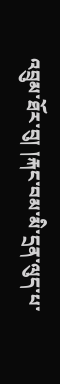འབྲུམ་ཐོར་བུ། །རྐང་བམ་མི་དྲན་ལུད་པ་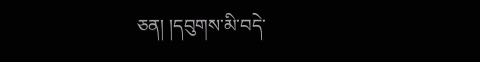ཅན། །དབུགས་མི་བདེ་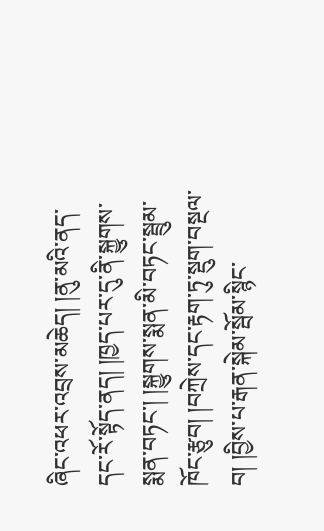ཞིང་འཕར་འབྲས་མཆེད། །ནུ་མའི་ནད་དང་རོ་སྟོད་ནད། །ཁྱད་པར་དུ་ནི་སྐྱུགས་སྨན་བཏང་། །སྐྱུགས་སྨན་མི་བཏང་སྦྲུམ་ཁོང་རྩུབ། །བཀྲེས་དང་རྟག་ཏུ་སྡུག་བསྔལ་བ། །བྱིས་པ་རྒན་སྐེམ་སྦོམ་སྙིང་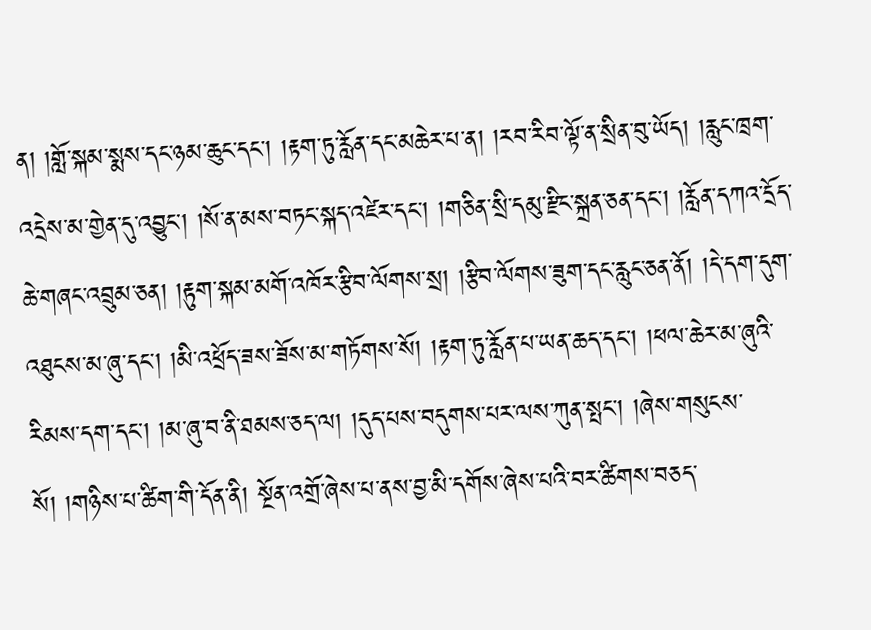ན། །གློ་སྐམ་སྨས་དང་ཉམ་ཆུང་དང་། །རྟག་ཏུ་རློན་དང་མཆེར་པ་ན། །རབ་རིབ་ལྟོ་ན་སྲིན་བུ་ཡོད། །རླུང་ཁྲག་འདྲེས་མ་གྱེན་དུ་འབྱུང་། །སོ་ན་མས་བཏང་སྐད་འཛེར་དང་། །གཅིན་སྲི་དམུ་རྫིང་སྐྲན་ཅན་དང་། །རློན་དཀའ་དྲོད་ཆེ་གཞང་འབྲུམ་ཅན། །རྟུག་སྐམ་མགོ་འཁོར་རྩིབ་ལོགས་སྲ། །རྩིབ་ལོགས་ཟུག་དང་རླུང་ཅན་ནོ། །དེ་དག་དུག་འཐུངས་མ་ཞུ་དང་། །མི་འཕྲོད་ཟས་ཟོས་མ་གཏོགས་སོ། །རྟག་ཏུ་རློན་པ་ཡན་ཆད་དང་། །ཕལ་ཆེར་མ་ཞུའི་རིམས་དག་དང་། །མ་ཞུ་བ་ནི་ཐམས་ཅད་ལ། །དུད་པས་བདུགས་པར་ལས་ཀུན་སྤང་། །ཞེས་གསུངས་སོ། །གཉིས་པ་ཚིག་གི་དོན་ནི། སྔོན་འགྲོ་ཞེས་པ་ནས་བྱ་མི་དགོས་ཞེས་པའི་བར་ཚིགས་བཅད་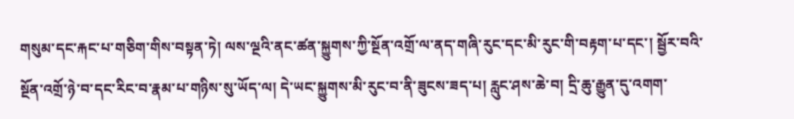གསུམ་དང་རྐང་པ་གཅིག་གིས་བསྟན་ཏེ། ལས་ལྔའི་ནང་ཚན་སྐྱུགས་ཀྱི་སྔོན་འགྲོ་ལ་ནད་གཞི་རུང་དང་མི་རུང་གི་བརྟག་པ་དང་། སྦྱོར་བའི་སྔོན་འགྲོ་ཉེ་བ་དང་རིང་བ་རྣམ་པ་གཉིས་སུ་ཡོད་ལ། དེ་ཡང་སྐྱུགས་མི་རུང་བ་ནི་ཟུངས་ཟད་པ། རླུང་ཤས་ཆེ་བ། དྲི་ཆུ་རྒྱུན་དུ་འགག་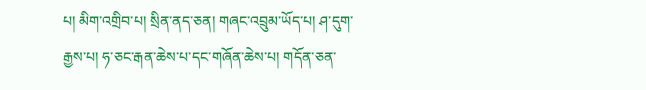པ། མིག་འགྲིབ་པ། སྲིན་ནད་ཅན། གཞང་འབྲུམ་ཡོད་པ། ཤ་དུག་རྒྱས་པ། ཧ་ཅང་རྒན་ཆེས་པ་དང་གཞོན་ཆེས་པ། གདོན་ཅན་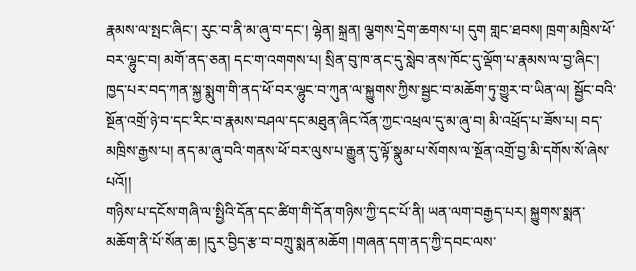རྣམས་ལ་སྤང་ཞིང་། རུང་བ་ནི་མ་ཞུ་བ་དང་། ལྷེན། སྐྲན། ལྕགས་དྲེག་ཆགས་པ། དུག གླང་ཐབས། ཁྲག་མཁྲིས་ཕོ་བར་ལྷུང་བ། མགོ་ནད་ཅན། དང་ག་འགགས་པ། སྲིན་བུ་ཁ་ནང་དུ་སླེབ་ནས་ཁོང་དུ་ལྡོག་པ་རྣམས་ལ་བྱ་ཞིང་། ཁྱད་པར་བད་ཀན་སྐྱ་སྨུག་གི་ནད་ཕོ་བར་ལྷུང་བ་ཀུན་ལ་སྐྱུགས་ཀྱིས་སྦྱང་བ་མཆོག་ཏུ་གྱུར་བ་ཡིན་ལ། སྦྱོང་བའི་སྔོན་འགྲོ་ཉེ་བ་དང་རིང་བ་རྣམས་བཤལ་དང་མཐུན་ཞིང་འོན་ཀྱང་འཕྲལ་དུ་མ་ཞུ་བ། མི་འཕྲོད་པ་ཟོས་པ། བད་མཁྲིས་རྒྱས་པ། ནད་མ་ཞུ་བའི་གནས་ཕོ་བར་ལུས་པ་རྒྱུན་དུ་ལྟོ་སྣུམ་པ་སོགས་ལ་སྔོན་འགྲོ་བྱ་མི་དགོས་སོ་ཞེས་པའོ།།
གཉིས་པ་དངོས་གཞི་ལ་སྤྱིའི་དོན་དང་ཚིག་གི་དོན་གཉིས་ཀྱི་དང་པོ་ནི། ཡན་ལག་བརྒྱད་པར། སྐྱུགས་སྨན་མཆོག་ནི་པོ་སོན་ཆ། །དུར་བྱིད་རྩ་བ་བཀྲུ་སྨན་མཆོག །གཞན་དག་ནད་ཀྱི་དབང་ལས་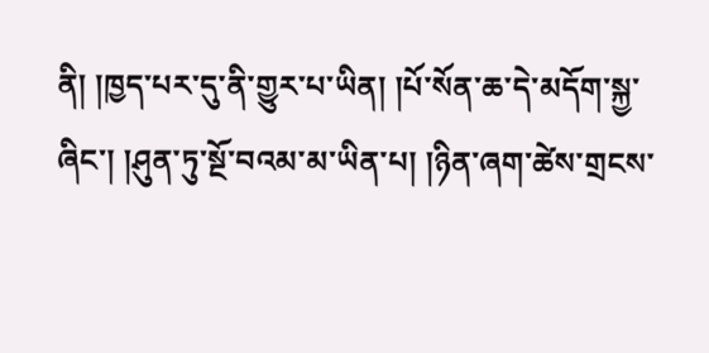ནི། །ཁྱད་པར་དུ་ནི་གྱུར་པ་ཡིན། །པོ་སོན་ཆ་དེ་མདོག་སྐྱ་ཞིང་། །ཤུན་ཏུ་སྔོ་བའམ་མ་ཡིན་པ། །ཉིན་ཞག་ཚེས་གྲངས་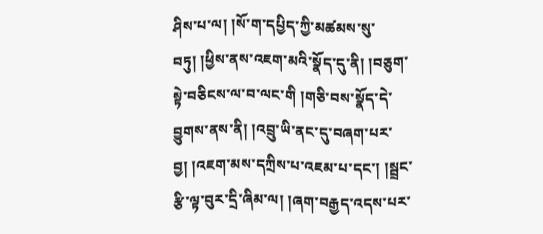ཤིས་པ་ལ། །སོ་ག་དཔྱིད་ཀྱི་མཚམས་སུ་བཏུ། །ཕྱིས་ནས་འཇག་མའི་སྣོད་དུ་ནི། །བཅུག་སྟེ་བཅིངས་ལ་བ་ལང་གི །གཅི་བས་སྣོད་དེ་བྱུགས་ནས་ནི། །འབྲུ་ཡི་ནང་དུ་བཞག་པར་བྱ། །འཇག་མས་དཀྲིས་པ་འཇམ་པ་དང་། །སྦྲང་རྩི་ལྟ་བུར་དྲི་ཞིམ་ལ། །ཞག་བརྒྱད་འདས་པར་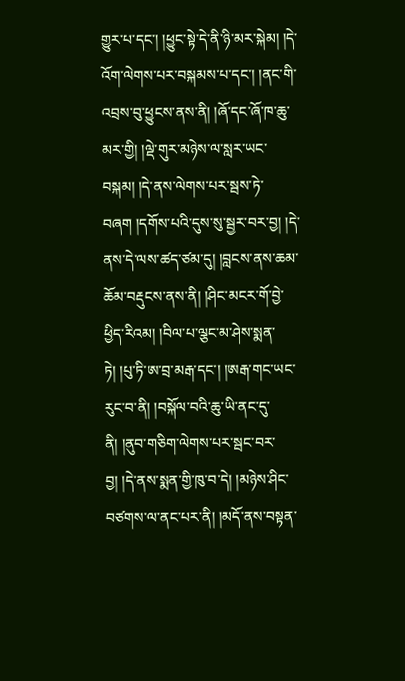གྱུར་པ་དང་། །ཕྱུང་སྟེ་དེ་ནི་ཉི་མར་སྐེམ། །དེ་འོག་ལེགས་པར་བསྐམས་པ་དང་། །ནང་གི་འབྲས་བུ་ཕྱུངས་ནས་ནི། །ཞོ་དང་ཞོ་ཁ་ཆུ་མར་གྱི། །ལྡེ་གུར་མཉེས་ལ་སླར་ཡང་བསྐམ། །དེ་ནས་ལེགས་པར་སྦས་ཏེ་བཞག །དགོས་པའི་དུས་སུ་སྦྱར་བར་བྱ། །དེ་ནས་དེ་ལས་ཚད་ཙམ་དུ། །བླངས་ནས་ཆམ་ཆོམ་བརྡུངས་ནས་ནི། །ཤིང་མངར་གོ་བྱེ་ཕྱིད་རིའམ། །བིལ་པ་ལྕང་མ་ཤེས་སྨན་ཏེ། །པུ་ཏི་ཨ་བྲ་མརྒ་དང་། །ཨརྒ་གང་ཡང་རུང་བ་ནི། །བསྐོལ་བའི་ཆུ་ཡི་ནང་དུ་ནི། །ནུབ་གཅིག་ལེགས་པར་སྦང་བར་བྱ། །དེ་ནས་སྨན་གྱི་ཁུ་བ་དེ། །མཉེས་ཤིང་བཙགས་ལ་ནང་པར་ནི། །མདོ་ནས་བསྟན་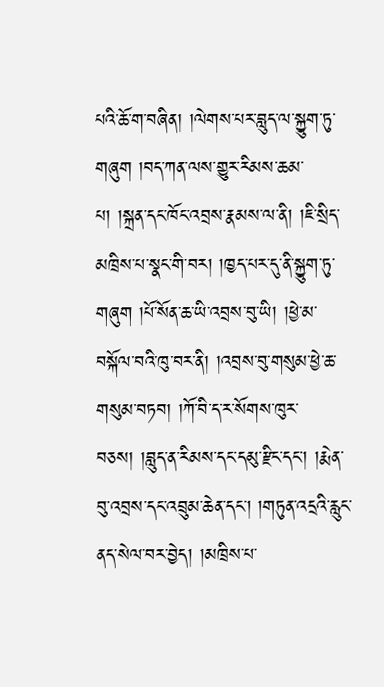པའི་ཆོ་ག་བཞིན། །ལེགས་པར་བླུད་ལ་སྐྱུག་ཏུ་གཞུག །བད་ཀན་ལས་གྱུར་རིམས་ཆམ་པ། །སྐྲན་དང་ཁོང་འབྲས་རྣམས་ལ་ནི། །ཇི་སྲིད་མཁྲིས་པ་སྣང་གི་བར། །ཁྱད་པར་དུ་ནི་སྐྱུག་ཏུ་གཞུག །པོ་སོན་ཆ་ཡི་འབྲས་བུ་ཡི། །ཕྱེ་མ་བསྐོལ་བའི་ཁུ་བར་ནི། །འབྲས་བུ་གསུམ་ཕྱེ་ཆ་གསུམ་བཏབ། །ཀོ་བི་ད་ར་སོགས་ཁུར་བཅས། །བླུད་ན་རིམས་དང་དམུ་རྫིང་དང་། །རྨེན་བུ་འབྲས་དང་འབྲུམ་ཆེན་དང་། །གཏུན་འདྲའི་རླུང་ནད་སེལ་བར་བྱེད། །མཁྲིས་པ་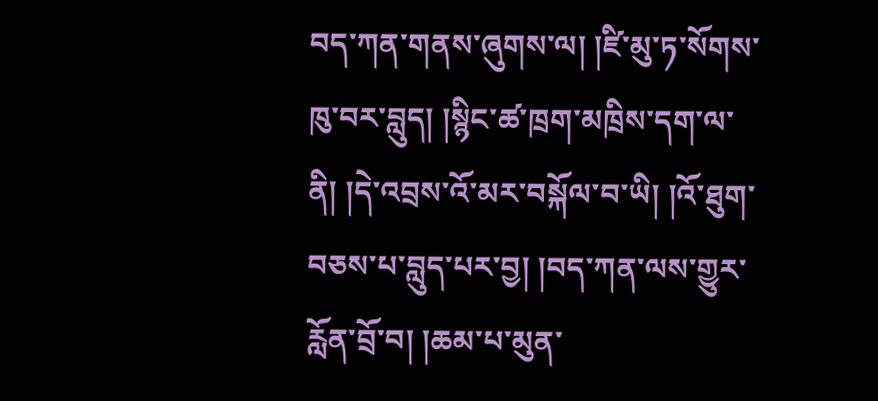བད་ཀན་གནས་ཞུགས་ལ། །ཛི་མུ་ཏ་སོགས་ཁུ་བར་བླུད། །སྙིང་ཚ་ཁྲག་མཁྲིས་དག་ལ་ནི། །དེ་འབྲས་འོ་མར་བསྐོལ་བ་ཡི། །འོ་ཐུག་བཅས་པ་བླུད་པར་བྱ། །བད་ཀན་ལས་གྱུར་རློན་བྲོ་བ། །ཆམ་པ་མུན་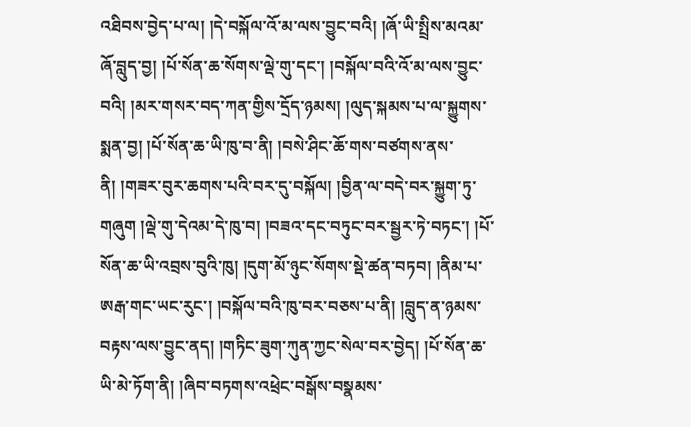འཐིབས་བྱེད་པ་ལ། །དེ་བསྐོལ་འོ་མ་ལས་བྱུང་བའི། །ཞོ་ཡི་སྤྲིས་མའམ་ཞོ་བླུད་བྱ། །པོ་སོན་ཆ་སོགས་ལྡེ་གུ་དང་། །བསྐོལ་བའི་འོ་མ་ལས་བྱུང་བའི། །མར་གསར་བད་ཀན་གྱིས་དྲོད་ཉམས། །ལུད་སྐམས་པ་ལ་སྐྱུགས་སྨན་བྱ། །པོ་སོན་ཆ་ཡི་ཁུ་བ་ནི། །བསེ་ཤིང་ཆོ་གས་བཙགས་ནས་ནི། །གཟར་བུར་ཆགས་པའི་བར་དུ་བསྐོལ། །བྱིན་ལ་བདེ་བར་སྐྱུག་ཏུ་གཞུག །ལྡེ་གུ་དེའམ་དེ་ཁུ་བ། །བཟའ་དང་བཏུང་བར་སྦྱར་ཏེ་བཏང་། །པོ་སོན་ཆ་ཡི་འབྲས་བུའི་ཁུ། །དུག་མོ་ཉུང་སོགས་སྡེ་ཚན་བཏབ། །ནིམ་པ་ཨརྒ་གང་ཡང་རུང་། །བསྐོལ་བའི་ཁུ་བར་བཅས་པ་ནི། །བླུད་ན་ཉམས་བརྟས་ལས་བྱུང་ནད། །གཏིང་ཟུག་ཀུན་ཀྱང་སེལ་བར་བྱེད། །པོ་སོན་ཆ་ཡི་མེ་ཏོག་ནི། །ཞིབ་བཏགས་འཕྲེང་བསྒོས་བསྣམས་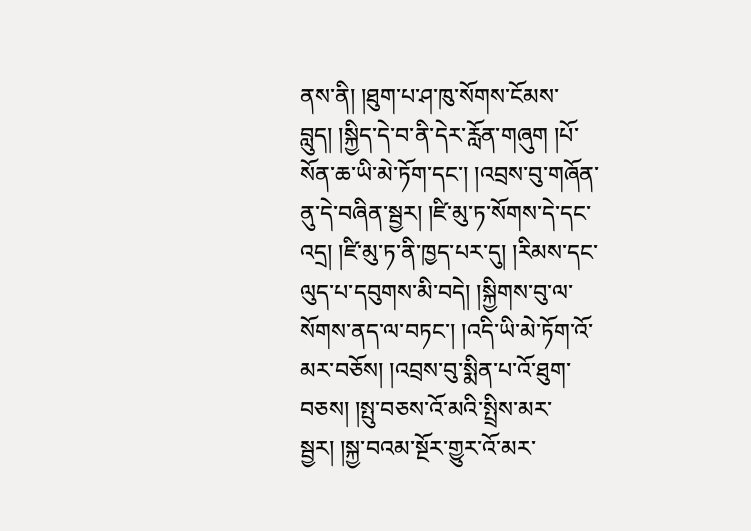ནས་ནི། །ཐུག་པ་ཤ་ཁུ་སོགས་ངོམས་བླུད། །སྐྱིད་དེ་བ་ནི་དེར་རློན་གཞུག །པོ་སོན་ཆ་ཡི་མེ་ཏོག་དང་། །འབྲས་བུ་གཞོན་ནུ་དེ་བཞིན་སྦྱར། །ཛི་མུ་ཏ་སོགས་དེ་དང་འདྲ། །ཛི་མུ་ཏ་ནི་ཁྱད་པར་དུ། །རིམས་དང་ལུད་པ་དབུགས་མི་བདེ། །སྐྱིགས་བུ་ལ་སོགས་ནད་ལ་བཏང་། །འདི་ཡི་མེ་ཏོག་འོ་མར་བཅོས། །འབྲས་བུ་སྨིན་པ་འོ་ཐུག་བཅས། །སྤུ་བཅས་འོ་མའི་སྤྲིས་མར་སྦྱར། །སྐྱ་བའམ་སྔོར་གྱུར་འོ་མར་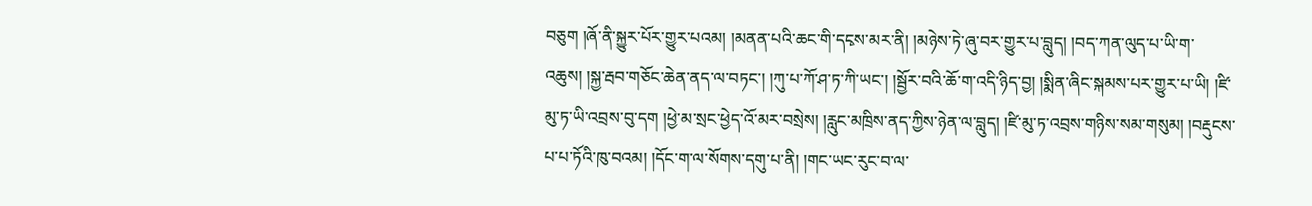བཅུག །ཞོ་ནི་སྐྱུར་པོར་གྱུར་པའམ། །མནན་པའི་ཆང་གི་དངྭས་མར་ནི། །མཉེས་ཏེ་ཞུ་བར་གྱུར་པ་བླུད། །བད་ཀན་ལུད་པ་ཡི་ག་འཆུས། །སྐྱ་རྦབ་གཅོང་ཆེན་ནད་ལ་བཏང་། །ཀུ་པ་ཀོ་ཤ་ཏ་ཀི་ཡང་། །སྦྱོར་བའི་ཆོ་ག་འདི་ཉིད་བྱ། །སྨིན་ཞིང་སྐམས་པར་གྱུར་པ་ཡི། །ཛི་མུ་ཏ་ཡི་འབྲས་བུ་དག །ཕྱེ་མ་སྲང་ཕྱེད་འོ་མར་བསྲེས། །རླུང་མཁྲིས་ནད་ཀྱིས་ཉེན་ལ་བླུད། །ཛི་མུ་ཏ་འབྲས་གཉིས་སམ་གསུམ། །བརྡུངས་པ་པ་ཏོའི་ཁུ་བའམ། །དོང་ག་ལ་སོགས་དགུ་པ་ནི། །གང་ཡང་རུང་བ་ལ་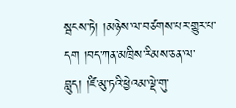སྦངས་ཏེ། །མཉེས་ལ་བཙགས་པར་གྱུར་པ་དག །བད་ཀན་མཁྲིས་རིམས་ཅན་ལ་བླུད། །ཛི་མུ་ཏའི་ཕྱེའམ་ལྡེ་གུ་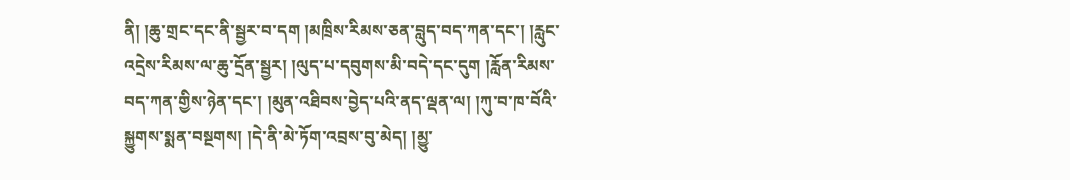ནི། །ཆུ་གྲང་དང་ནི་སྦྱར་བ་དག །མཁྲིས་རིམས་ཅན་བླུད་བད་ཀན་དང་། །རླུང་འདྲེས་རིམས་ལ་ཆུ་དྲོན་སྦྱར། །ལུད་པ་དབུགས་མི་བདེ་དང་དུག །རློན་རིམས་བད་ཀན་གྱིས་ཉེན་དང་། །མུན་འཐིབས་བྱེད་པའི་ནད་ལྡན་ལ། །ཀུ་བ་ཁ་བོའི་སྐྱུགས་སྨན་བསྔགས། །དེ་ནི་མེ་ཏོག་འབྲས་བུ་མེད། །མྱུ་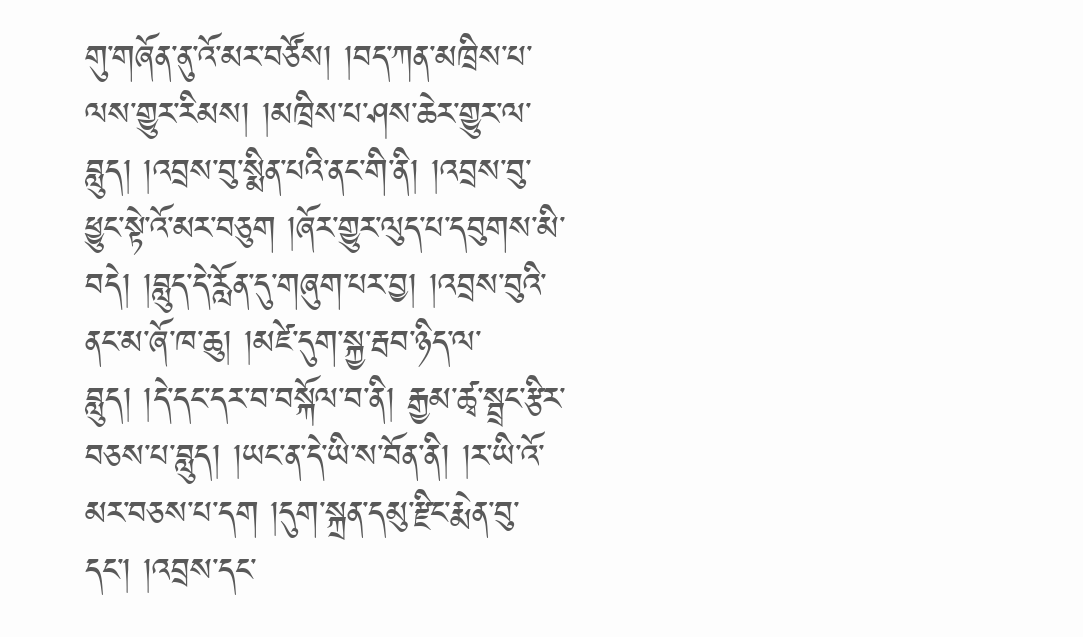གུ་གཞོན་ནུ་འོ་མར་བཙོས། །བད་ཀན་མཁྲིས་པ་ལས་གྱུར་རིམས། །མཁྲིས་པ་ཤས་ཆེར་གྱུར་ལ་བླུད། །འབྲས་བུ་སྨིན་པའི་ནང་གི་ནི། །འབྲས་བུ་ཕྱུང་སྟེ་འོ་མར་བཅུག །ཞོར་གྱུར་ལུད་པ་དབུགས་མི་བདེ། །བླུད་དེ་རློན་དུ་གཞུག་པར་བྱ། །འབྲས་བུའི་ནང་མ་ཞོ་ཁ་ཆུ། །མཛེ་དུག་སྐྱ་རྦབ་ཉིད་ལ་བླུད། །དེ་དང་དར་བ་བསྐོལ་བ་ནི། རྒྱམ་ཚྭ་སྦྲང་རྩིར་བཅས་པ་བླུད། །ཡང་ན་དེ་ཡི་ས་བོན་ནི། །ར་ཡི་འོ་མར་བཅས་པ་དག །དུག་སྐྲན་དམུ་རྫིང་རྨེན་བུ་དང་། །འབྲས་དང་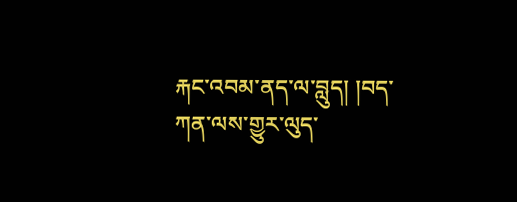རྐང་འབམ་ནད་ལ་བླུད། །བད་ཀན་ལས་གྱུར་ལུད་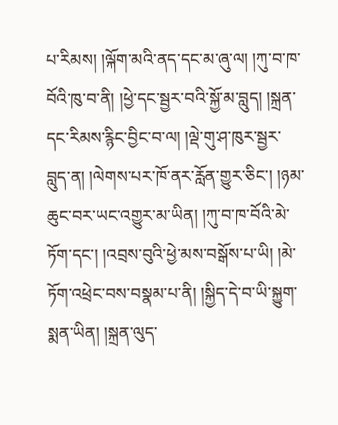པ་རིམས། །ལྐོག་མའི་ནད་དང་མ་ཞུ་ལ། །ཀུ་བ་ཁ་བོའི་ཁུ་བ་ནི། །ཕྱེ་དང་སྦྱར་བའི་སྐྱོ་མ་བླུད། །སྐྲན་དང་རིམས་རྙིང་བྱིང་བ་ལ། །ལྡེ་གུ་ཤ་ཁུར་སྦྱར་བླུད་ན། །ལེགས་པར་ཁོ་ནར་རློན་གྱུར་ཅིང་། །ཉམ་ཆུང་བར་ཡང་འགྱུར་མ་ཡིན། །ཀུ་བ་ཁ་བོའི་མེ་ཏོག་དང་། །འབྲས་བུའི་ཕྱེ་མས་བསྒོས་པ་ཡི། །མེ་ཏོག་འཕྲེང་བས་བསྣམ་པ་ནི། །སྐྱིད་དེ་བ་ཡི་སྐྱུག་སྨན་ཡིན། །སྐྲན་ལུད་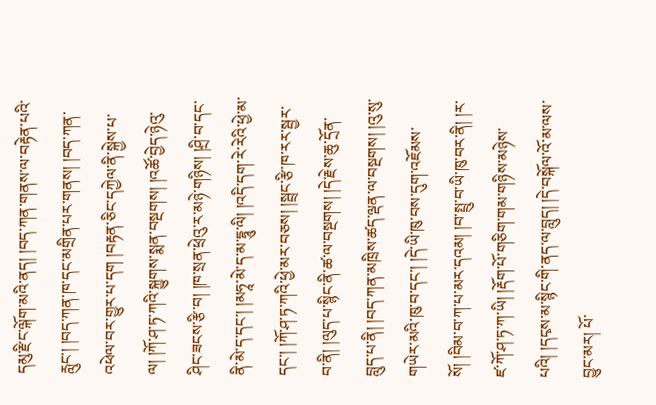དམུ་རྫིང་ལྐོག་མའི་ནད། །བད་ཀན་གནས་ལ་བརྟེན་པའི་རླུང་། །བད་ཀན་ཁ་དང་མགྲིན་པར་གནས། །བད་ཀན་འཕེལ་བར་གྱུར་པ་དག །བརྟན་ཅིང་དཀྱེལ་ནི་སྐྱེས་པ་ལ། །ཀོ་ཤ་ཏ་ཀའི་སྐྱུགས་སྨན་བསྔགས། །འཚོ་བྱེད་ཉེའུ་ཤིང་ཟངས་རྩི་བ། །ཁ་སྲན་ཕྲེའུ་ར་མཉེ་གཉིས། །ཤྲི་བ་དང་ནི་མེ་ད་དང་། །མཧཱ་མེ་ད་མ་དྷཱུ་ལི། །འདི་དག་རེ་རེའི་ཕྱེ་མ་དང་། །ཀོ་ཤ་ཏ་ཀའི་ཕྱེ་མར་བཅས། །སྦྲང་རྩི་ཁ་རར་སྦྱར་བ་ནི། །ལུད་པ་སྙིང་ནི་ཚ་ལ་བསྔགས། །དེ་རྗེས་ཆུ་དྲོན་བླུད་པ་ནི། །བད་ཀན་མཁྲིས་ཚད་ལྡན་ལ་བསྔགས། །འུ་སུ་གཡེར་མའི་ཁུ་བ་དང་། །དེ་ཡི་ཁུ་བས་དུག་འཇོམས་སོ། །བིམ་བ་ཀ་པ་མར་དའམ། །བ་སྤྲུ་བ་ཡི་ཁུ་བར་ནི། །ར་ཛ་ཀོ་ཤ་ཏ་ཀ་ཡི། །རྡོག་པོ་གཅིག་གམ་གཉིས་མཉེས་པའི། །དངྭས་མ་སྙིང་གི་ནད་ལ་བླུད། །དེ་བསྐོལ་འོ་མ་ལས་བྱུང་མར། པོ་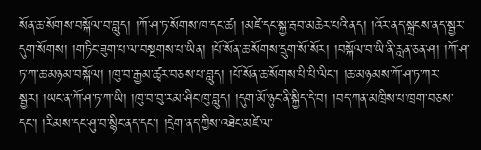སོན་ཆ་སོགས་བསྐོལ་བ་བླུད། །ཀོ་ཤ་ཏ་སོགས་ཁ་དང་ཚ། །མཛེ་དང་སྐྱ་རྦབ་མཆེར་པའི་ནད། །འོར་ནད་སྐྲངས་ནད་སྦྱར་དུག་སོགས། །གཏིང་ཟུག་པ་ལ་བསྔགས་པ་ཡིན། །པོ་སོན་ཆ་སོགས་དྲུག་སོ་སོར། །བསྐོལ་བ་ཡི་ནི་རླན་ཅན་ཤ། །ཀོ་ཤ་ཏ་ཀ་ཆ་མཉམ་བསྐོལ། །ཁུ་བ་རྒྱམ་ཚྭར་བཅས་པ་བླུད། །པོ་སོན་ཆ་སོགས་པི་པི་ལིང་། །ཆ་མཉམས་ཀོ་ཤ་ཏ་ཀར་སྦྱར། །ཡང་ན་ཀོ་ཤ་ཏ་ཀ་ཡི། །ཁུ་བ་བུ་རམ་ཤིང་ཁུ་བླུད། །དུག་མོ་ཉུང་ནི་སྐྱིད་དེ་བ། །བད་ཀན་མཁྲིས་པ་ཁྲག་བཅས་དང་། །རིམས་དང་ཤུ་བ་སྙིང་ནད་དང་། །དྲེག་ནད་ཀྱིས་འཐེང་མཛེ་ལ་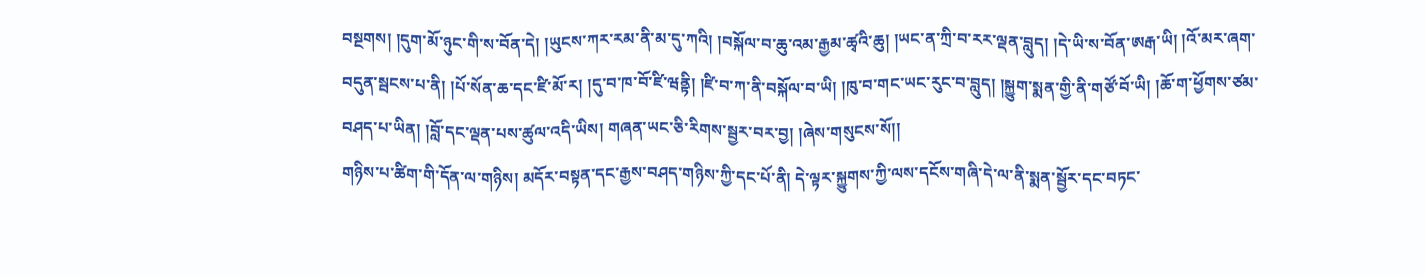བསྔགས། །དུག་མོ་ཉུང་གི་ས་བོན་དེ། །ཡུངས་ཀར་རམ་ནི་མ་དུ་ཀའི། །བསྐོལ་བ་ཆུ་འམ་རྒྱམ་ཚྭའི་ཆུ། །ཡང་ན་ཀྲི་བ་རར་ལྡན་བླུད། །དེ་ཡི་ས་བོན་ཨརྒ་ཡི། །འོ་མར་ཞག་བདུན་སྦངས་པ་ནི། །པོ་སོན་ཆ་དང་ཛི་མོ་ར། །དུ་བ་ཁ་བོ་ཛི་ཝནྟི། །ཛི་བ་ཀ་ནི་བསྐོལ་བ་ཡི། །ཁུ་བ་གང་ཡང་རུང་བ་བླུད། །སྐྱུག་སྨན་གྱི་ནི་གཙོ་བོ་ཡི། །ཆོ་ག་ཕྱོགས་ཙམ་བཤད་པ་ཡིན། །བློ་དང་ལྡན་པས་ཚུལ་འདི་ཡིས། གཞན་ཡང་ཅི་རིགས་སྦྱར་བར་བྱ། །ཞེས་གསུངས་སོ།།
གཉིས་པ་ཚིག་གི་དོན་ལ་གཉིས། མདོར་བསྟན་དང་རྒྱས་བཤད་གཉིས་ཀྱི་དང་པོ་ནི། དེ་ལྟར་སྐྱུགས་ཀྱི་ལས་དངོས་གཞི་དེ་ལ་ནི་སྨན་སྦྱོར་དང་བཏང་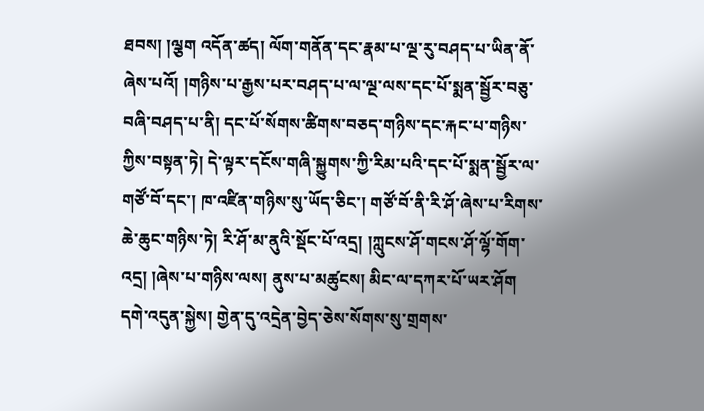ཐབས། །ལྕག འདོན་ཚད། ལོག་གནོན་དང་རྣམ་པ་ལྔ་རུ་བཤད་པ་ཡིན་ནོ་ཞེས་པའོ། །གཉིས་པ་རྒྱས་པར་བཤད་པ་ལ་ལྔ་ལས་དང་པོ་སྨན་སྦྱོར་བཅུ་བཞི་བཤད་པ་ནི། དང་པོ་སོགས་ཚིགས་བཅད་གཉིས་དང་རྐང་པ་གཉིས་ཀྱིས་བསྟན་ཏེ། དེ་ལྟར་དངོས་གཞི་སྐྱུགས་ཀྱི་རིམ་པའི་དང་པོ་སྨན་སྦྱོར་ལ་གཙོ་བོ་དང་། ཁ་འཛིན་གཉིས་སུ་ཡོད་ཅིང་། གཙོ་བོ་ནི་རི་ཤོ་ཞེས་པ་རིགས་ཆེ་ཆུང་གཉིས་ཏེ། རི་ཤོ་མ་ནུའི་སྡོང་པོ་འདྲ། །ཀླུངས་ཤོ་གངས་ཤོ་ལྷོ་གོག་འདྲ། །ཞེས་པ་གཉིས་ལས། ནུས་པ་མཚུངས། མིང་ལ་དཀར་པོ་ཡར་ཤོག དགེ་འདུན་སྐྱེས། གྱེན་དུ་འདྲེན་བྱེད་ཅེས་སོགས་སུ་གྲགས་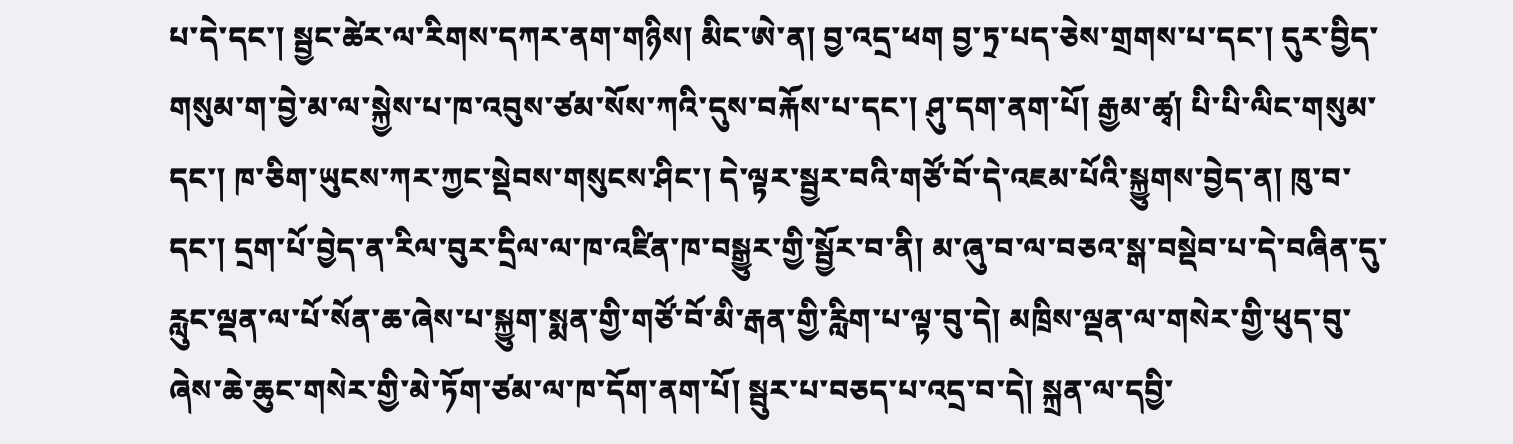པ་དེ་དང་། སྦྱང་ཚེར་ལ་རིགས་དཀར་ནག་གཉིས། མིང་ཨེ་ན། བྱ་འདྲ་ཕག བྱ་ཏྲ་པད་ཅེས་གྲགས་པ་དང་། དུར་བྱིད་གསུམ་ག་བྱེ་མ་ལ་སྐྱེས་པ་ཁ་འབུས་ཙམ་སོས་ཀའི་དུས་བརྐོས་པ་དང་། ཤུ་དག་ནག་པོ། རྒྱམ་ཚྭ། པི་པི་ལིང་གསུམ་དང་། ཁ་ཅིག་ཡུངས་ཀར་ཀྱང་སྡེབས་གསུངས་ཤིང་། དེ་ལྟར་སྦྱར་བའི་གཙོ་བོ་དེ་འཇམ་པོའི་སྐྱུགས་བྱེད་ན། ཁུ་བ་དང་། དྲག་པོ་བྱེད་ན་རིལ་བུར་དྲིལ་ལ་ཁ་འཛིན་ཁ་བསྒྱུར་གྱི་སྦྱོར་བ་ནི། མ་ཞུ་བ་ལ་བཅའ་སྒ་བསྡེབ་པ་དེ་བཞིན་དུ་རླུང་ལྡན་ལ་པོ་སོན་ཆ་ཞེས་པ་སྐྱུག་སྨན་གྱི་གཙོ་བོ་མི་རྒན་གྱི་རླིག་པ་ལྟ་བུ་དེ། མཁྲིས་ལྡན་ལ་གསེར་གྱི་ཕུད་བུ་ཞེས་ཆེ་ཆུང་གསེར་གྱི་མེ་ཏོག་ཙམ་ལ་ཁ་དོག་ནག་པོ། སྦུར་པ་བཅད་པ་འདྲ་བ་དེ། སྐྲན་ལ་དབྱི་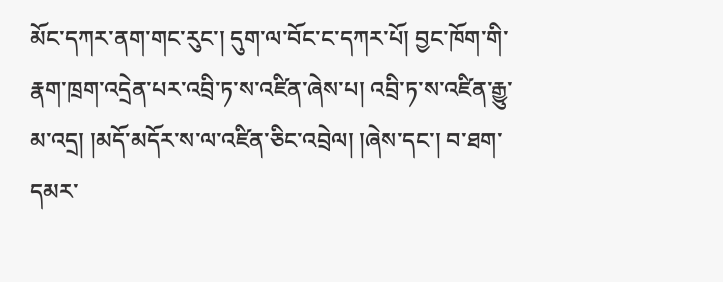མོང་དཀར་ནག་གང་རུང་། དུག་ལ་བོང་ང་དཀར་པོ། བྱང་ཁོག་གི་རྣག་ཁྲག་འདྲེན་པར་འབྲི་ཏ་ས་འཛིན་ཞེས་པ། འབྲི་ཏ་ས་འཛིན་རྒྱུ་མ་འདྲ། །མདོ་མདོར་ས་ལ་འཛིན་ཅིང་འབྲེལ། །ཞེས་དང་། བ་ཐག་དམར་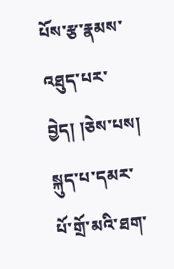པོས་རྩ་རྣམས་འཐུད་པར་བྱེད། །ཅེས་པས། སྐུད་པ་དམར་པོ་གྲོ་མའི་ཐག་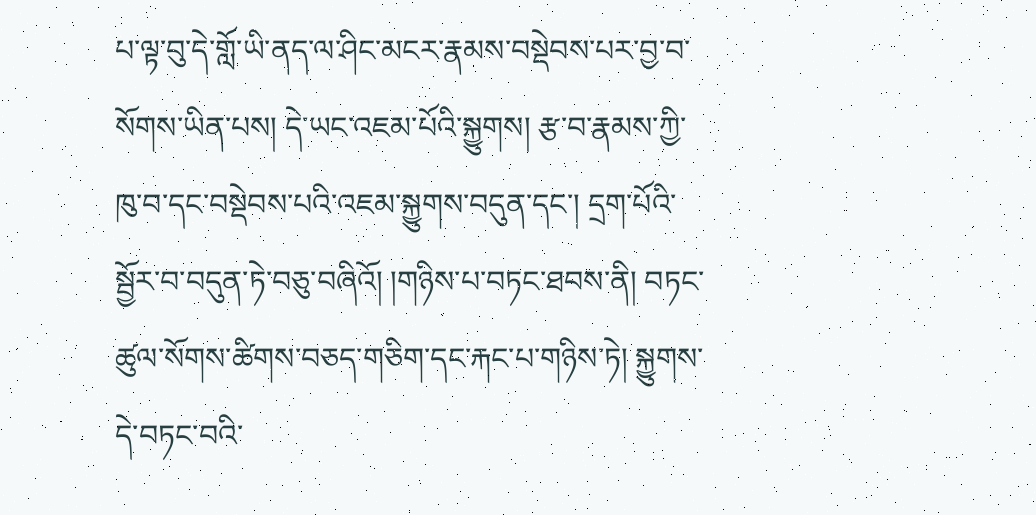པ་ལྟ་བུ་དེ་གློ་ཡི་ནད་ལ་ཤིང་མངར་རྣམས་བསྡེབས་པར་བྱ་བ་སོགས་ཡིན་པས། དེ་ཡང་འཇམ་པོའི་སྐྱུགས། རྩ་བ་རྣམས་ཀྱི་ཁུ་བ་དང་བསྡེབས་པའི་འཇམ་སྐྱུགས་བདུན་དང་། དྲག་པོའི་སྦྱོར་བ་བདུན་ཏེ་བཅུ་བཞིའོ། །གཉིས་པ་བཏང་ཐབས་ནི། བཏང་ཚུལ་སོགས་ཚིགས་བཅད་གཅིག་དང་རྐང་པ་གཉིས་ཏེ། སྐྱུགས་དེ་བཏང་བའི་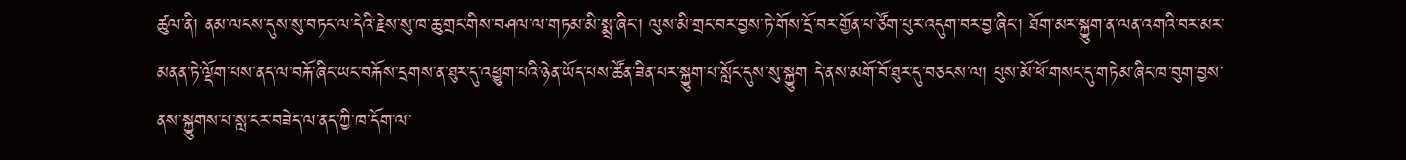ཚུལ་ནི། ནམ་ལངས་དུས་སུ་བཏང་ལ་དེའི་རྗེས་སུ་ཁ་ཆུ་གྲང་གིས་བཤལ་ལ་གཏམ་མི་སྨྲ་ཞིང་། ལུས་མི་གྲང་བར་བྱས་ཏེ་གོས་དྲོ་བར་གྱོན་པ་ཙོག་པུར་འདུག་བར་བྱ་ཞིང་། ཐོག་མར་སྐྱུག་ན་ལན་འགའི་བར་མར་མནན་ཏེ་ལྡོག་པས་ནད་ལ་བརྐོ་ཞིང་ཡང་བརྐོས་དྲགས་ན་ཐུར་དུ་འཕྱུག་པའི་ཉེན་ཡོད་པས་ཚོན་ཟིན་པར་སྐྱུག་པ་སློང་དུས་སུ་སྐྱུག དེ་ནས་མགོ་བོ་ཐུར་དུ་བཅངས་ལ། པུས་མོ་ཕོ་གསང་དུ་གཏེམ་ཞིང་ཁ་བུག་བྱས་ནས་སྐྱུགས་པ་སླ་ངར་བཟེད་ལ་ནད་ཀྱི་ཁ་དོག་ལ་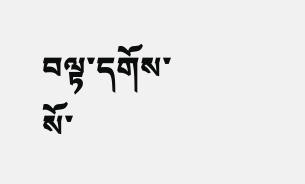བལྟ་དགོས་སོ་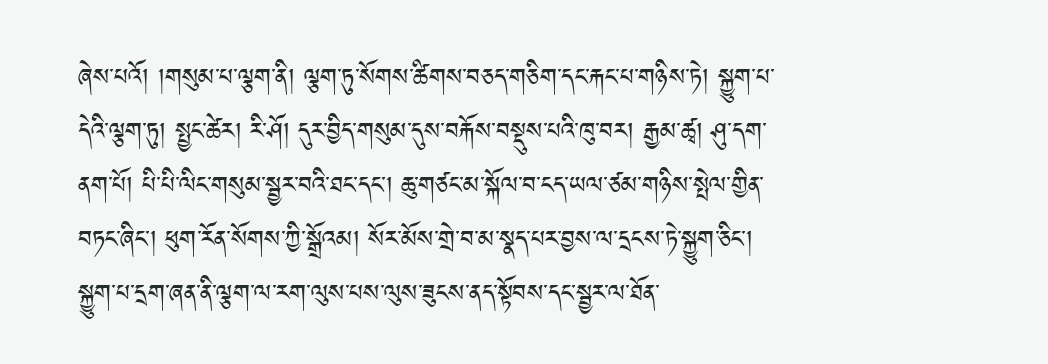ཞེས་པའོ། །གསུམ་པ་ལྕག་ནི། ལྕག་ཏུ་སོགས་ཚིགས་བཅད་གཅིག་དང་རྐང་པ་གཉིས་ཏེ། སྐྱུག་པ་དེའི་ལྕག་ཏུ། སྤྱང་ཚེར། རི་ཤོ། དུར་བྱིད་གསུམ་དུས་བརྐོས་བསྡུས་པའི་ཁུ་བར། རྒྱམ་ཚྭ། ཤུ་དག་ནག་པོ། པི་པི་ལིང་གསུམ་སྦྱར་བའི་ཐང་དང་། ཆུ་གཙང་མ་སྐོལ་བ་ངད་ཡལ་ཙམ་གཉིས་སྤེལ་གྱིན་བཏང་ཞིང་། ཕུག་རོན་སོགས་ཀྱི་སྒྲོའམ། སོར་མོས་གྲེ་བ་མ་སྣད་པར་བྱས་ལ་དྲངས་ཏེ་སྐྱུག་ཅིང་། སྐྱུག་པ་དྲག་ཞན་ནི་ལྕག་ལ་རག་ལུས་པས་ལུས་ཟུངས་ནད་སྟོབས་དང་སྦྱར་ལ་ཐོན་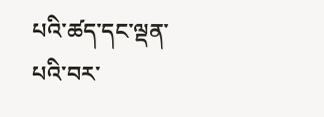པའི་ཚད་དང་ལྡན་པའི་བར་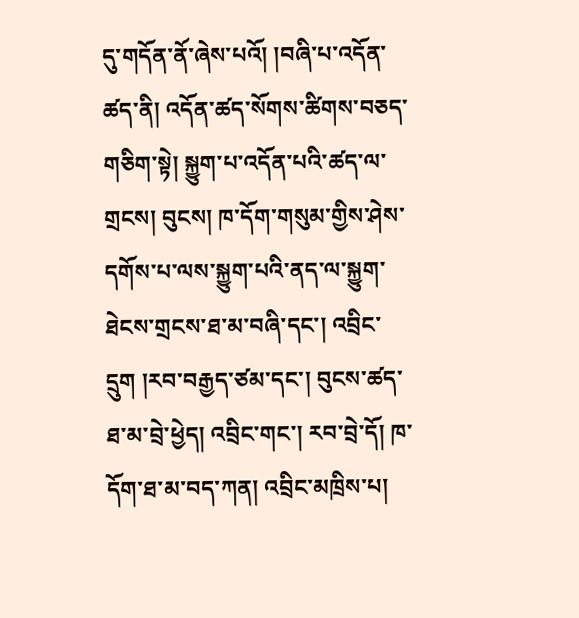དུ་གདོན་ནོ་ཞེས་པའོ། །བཞི་པ་འདོན་ཚད་ནི། འདོན་ཚད་སོགས་ཚིགས་བཅད་གཅིག་སྟེ། སྐྱུག་པ་འདོན་པའི་ཚད་ལ་གྲངས། བུངས། ཁ་དོག་གསུམ་གྱིས་ཤེས་དགོས་པ་ལས་སྐྱུག་པའི་ནད་ལ་སྐྱུག་ཐེངས་གྲངས་ཐ་མ་བཞི་དང་། འབྲིང་དྲུག །རབ་བརྒྱད་ཙམ་དང་། བུངས་ཚད་ཐ་མ་བྲེ་ཕྱེད། འབྲིང་གང་། རབ་བྲེ་དོ། ཁ་དོག་ཐ་མ་བད་ཀན། འབྲིང་མཁྲིས་པ།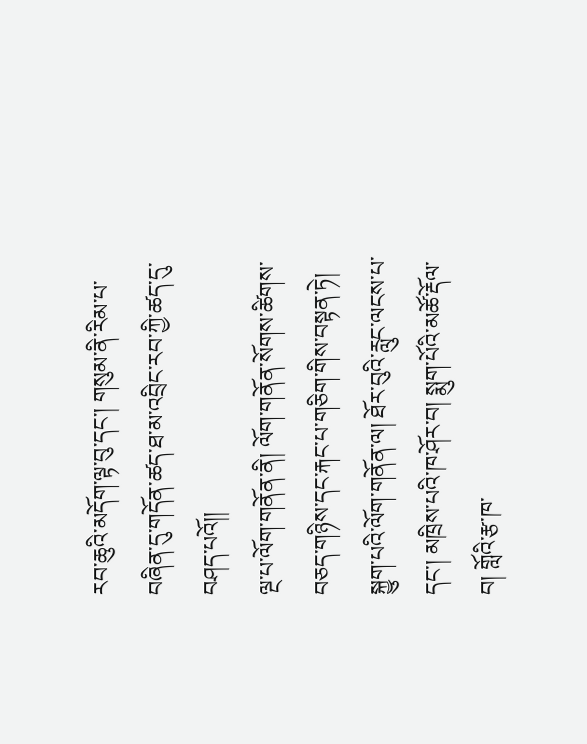རབ་ཆུའི་མདོག་ལྟ་བུ་དང་། གསུམ་ནི་རིམ་པ་བཞིན་དུ་གདོན་ཚད་ཐ་མ་འབྲིང་རབ་ཀྱི་ཚད་དུ་བཤད་པའོ།།
ལྔ་པ་ལོག་གནོན་ནི། ལོག་གནོན་སོགས་ཚིགས་བཅད་གཉིས་དང་རྐང་པ་གཅིག་གིས་བསྟན་ཏེ། སྐྱུག་པའི་ལོག་གནོན་ལ། ཐོར་བུའི་རླུང་ལངས་པ་དང་། མཁྲིས་པའི་ཁ་ཤོར་བ། སྨུག་པོའི་མཚོ་རྡོལ་བ། གློའི་རྩ་ཁ་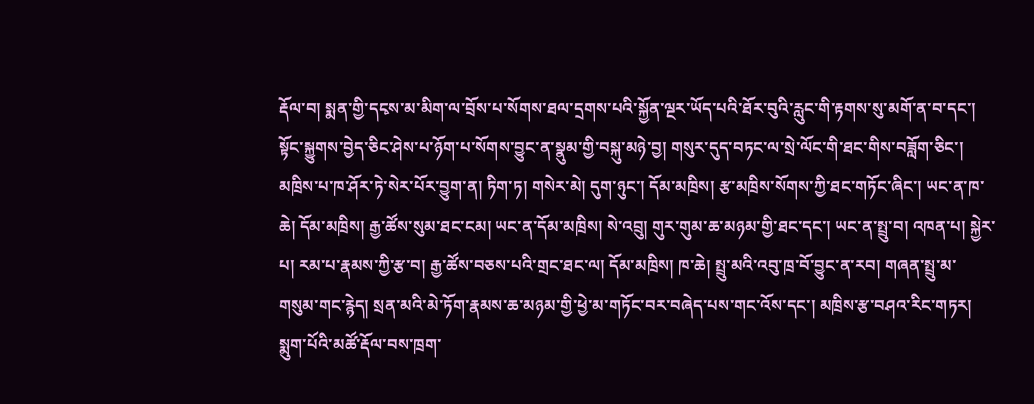རྡོལ་བ། སྨན་གྱི་དངྭས་མ་མིག་ལ་བྲོས་པ་སོགས་ཐལ་དྲགས་པའི་སྐྱོན་ལྔར་ཡོད་པའི་ཐོར་བུའི་རླུང་གི་རྟགས་སུ་མགོ་ན་བ་དང་། སྟོང་སྐྱུགས་བྱེད་ཅིང་ཤེས་པ་ཉོག་པ་སོགས་བྱུང་ན་སྣུམ་གྱི་བསྐུ་མཉེ་བྱ། གསུར་དུད་བཏང་ལ་སྲེ་ལོང་གི་ཐང་གིས་བཟློག་ཅིང་། མཁྲིས་པ་ཁ་ཤོར་ཏེ་སེར་པོར་བྱུག་ན། ཏིག་ཏ། གསེར་མེ། དུག་ཉུང་། དོམ་མཁྲིས། རྩ་མཁྲིས་སོགས་ཀྱི་ཐང་གཏོང་ཞིང་། ཡང་ན་ཁ་ཆེ། དོམ་མཁྲིས། རྒྱ་ཚོས་སུམ་ཐང་ངམ། ཡང་ན་དོམ་མཁྲིས། སེ་འབྲུ། གུར་གུམ་ཆ་མཉམ་གྱི་ཐང་དང་། ཡང་ན་སྤྲུ་བ། འཁན་པ། སྐྱེར་པ། རམ་པ་རྣམས་ཀྱི་རྩ་བ། རྒྱ་ཚོས་བཅས་པའི་གྲང་ཐང་ལ། དོམ་མཁྲིས། ཁ་ཆེ། སྤྲུ་མའི་འབུ་ཁྲ་བོ་བྱུང་ན་རབ། གཞན་སྤྲུ་མ་གསུམ་གང་རྙེད། སྲན་མའི་མེ་ཏོག་རྣམས་ཆ་མཉམ་གྱི་ཕྱེ་མ་གཏོང་བར་བཞེད་པས་གང་འོས་དང་། མཁྲིས་རྩ་བཤའ་རིང་གཏར། སྨུག་པོའི་མཚོ་རྡོལ་བས་ཁྲག་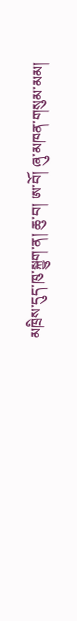མཁྲིས་དུད་ཁུ་སྐྱུག་ན། ཆུ་བ། ཨ་བོ། ཞུ་མཁན་གསུམ་མམ།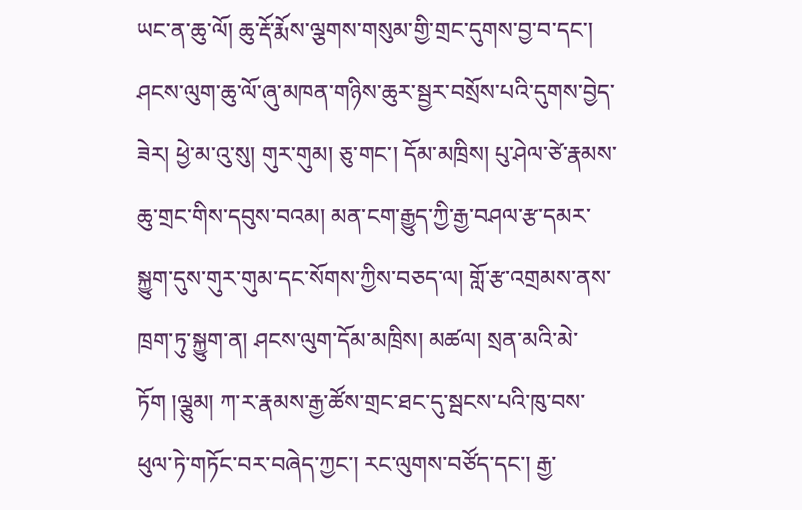ཡང་ན་ཆུ་ལོ། ཆུ་རྡོ་རྨོས་ལྕགས་གསུམ་གྱི་གྲང་དུགས་བྱ་བ་དང་། ཤངས་ལུག་ཆུ་ལོ་ཞུ་མཁན་གཉིས་ཆུར་སྦྱར་བསྲོས་པའི་དུགས་བྱེད་ཟེར། ཕྱེ་མ་འུ་སུ། གུར་གུམ། ཅུ་གང་། དོམ་མཁྲིས། པུ་ཤེལ་ཙེ་རྣམས་ཆུ་གྲང་གིས་དབུས་བའམ། མན་ངག་རྒྱུད་ཀྱི་རྒྱ་བཤལ་རྩ་དམར་སྐྱུག་དུས་གུར་གུམ་དང་སོགས་ཀྱིས་བཅད་ལ། གློ་རྩ་འགྲམས་ནས་ཁྲག་ཏུ་སྐྱུག་ན། ཤངས་ལུག་དོམ་མཁྲིས། མཚལ། སྲན་མའི་མེ་ཏོག །ལྕུམ། ཀ་ར་རྣམས་རྒྱ་ཚོས་གྲང་ཐང་དུ་སྦངས་པའི་ཁུ་བས་ཕུལ་ཏེ་གཏོང་བར་བཞེད་ཀྱང་། རང་ལུགས་བཙོད་དང་། རྒྱ་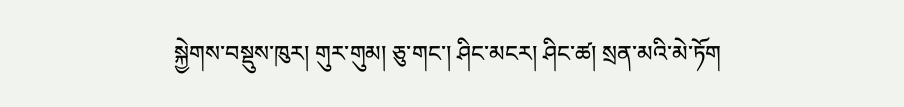སྐྱེགས་བསྡུས་ཁུར། གུར་གུམ། ཅུ་གང་། ཤིང་མངར། ཤིང་ཚ། སྲན་མའི་མེ་ཏོག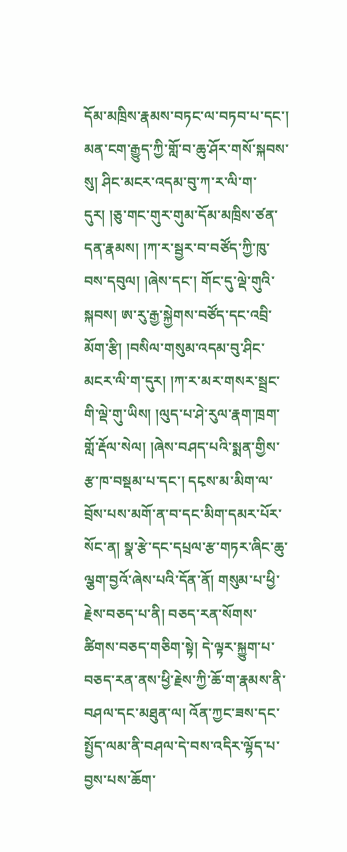དོམ་མཁྲིས་རྣམས་བཏང་ལ་བཏབ་པ་དང་། མན་ངག་རྒྱུད་ཀྱི་གློ་བ་ཆུ་ཤོར་གསོ་སྐབས་སུ། ཤིང་མངར་འདམ་བུ་ཀ་ར་ལི་ག་དུར། །ཅུ་གང་གུར་གུམ་དོམ་མཁྲིས་ཙན་དན་རྣམས། །ཀ་ར་སྦྱར་བ་བཙོད་ཀྱི་ཁུ་བས་དབུལ། །ཞེས་དང་། གོང་དུ་ལྡེ་གུའི་སྐབས། ཨ་རུ་རྒྱ་སྐྱེགས་བཙོད་དང་འབྲི་མོག་རྩི། །བསིལ་གསུམ་འདམ་བུ་ཤིང་མངར་ལི་ག་དུར། །ཀ་ར་མར་གསར་སྦྲང་གི་ལྡེ་གུ་ཡིས། །ལུད་པ་ཤེ་རུལ་རྣག་ཁྲག་གློ་རྡོལ་སེལ། །ཞེས་བཤད་པའི་སྨན་གྱིས་རྩ་ཁ་བསྡམ་པ་དང་། དངྭས་མ་མིག་ལ་བྲོས་པས་མགོ་ན་བ་དང་མིག་དམར་པོར་སོང་ན། སྣ་རྩེ་དང་དཔྲལ་རྩ་གཏར་ཞིང་ཆུ་ལྕག་བྱའོ་ཞེས་པའི་དོན་ནོ། གསུམ་པ་ཕྱི་རྗེས་བཅད་པ་ནི། བཅད་རན་སོགས་ཚིགས་བཅད་གཅིག་སྟེ། དེ་ལྟར་སྐྱུག་པ་བཅད་རན་ནས་ཕྱི་རྗེས་ཀྱི་ཆོ་ག་རྣམས་ནི་བཤལ་དང་མཐུན་ལ། འོན་ཀྱང་ཟས་དང་སྤྱོད་ལམ་ནི་བཤལ་དེ་བས་འདིར་ལྷོད་པ་བྱས་པས་ཆོག་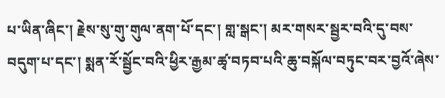པ་ཡིན་ཞིང་། རྗེས་སུ་གུ་གུལ་ནག་པོ་དང་། གླ་སྒང་། མར་གསར་སྦྱར་བའི་དུ་བས་བདུག་པ་དང་། སྨན་རོ་སྦྱོང་བའི་ཕྱིར་རྒྱམ་ཚྭ་བཏབ་པའི་ཆུ་བསྐོལ་བཏུང་བར་བྱའོ་ཞེས་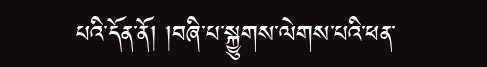པའི་དོན་ནོ། །བཞི་པ་སྐྱུགས་ལེགས་པའི་ཕན་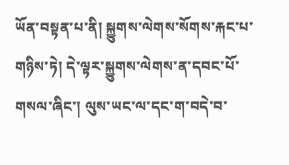ཡོན་བསྟན་པ་ནི། སྐྱུགས་ལེགས་སོགས་རྐང་པ་གཉིས་ཏེ། དེ་ལྟར་སྐྱུགས་ལེགས་ན་དབང་པོ་གསལ་ཞིང་། ལུས་ཡང་ལ་དང་ག་བདེ་བ་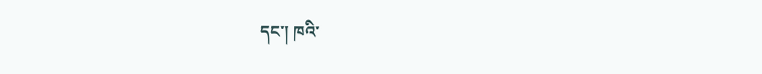དང་། ཁའི་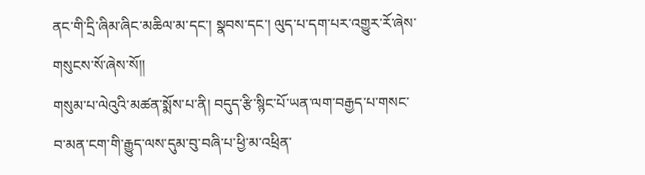ནང་གི་དྲི་ཞིམ་ཞིང་མཆིལ་མ་དང་། སྣབས་དང་། ལུད་པ་དག་པར་འགྱུར་རོ་ཞེས་གསུངས་སོ་ཞེས་སོ།།
གསུམ་པ་ལེའུའི་མཚན་སྨོས་པ་ནི། བདུད་རྩི་སྙིང་པོ་ཡན་ལག་བརྒྱད་པ་གསང་བ་མན་ངག་གི་རྒྱུད་ལས་དུམ་བུ་བཞི་པ་ཕྱི་མ་འཕྲིན་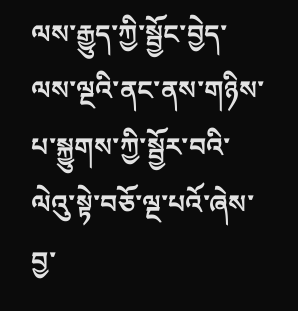ལས་རྒྱུད་ཀྱི་སྦྱོང་བྱེད་ལས་ལྔའི་ནང་ནས་གཉིས་པ་སྐྱུགས་ཀྱི་སྦྱོར་བའི་ལེའུ་སྟེ་བཅོ་ལྔ་པའོ་ཞེས་བྱ་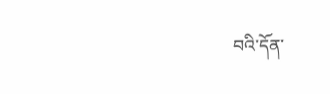བའི་དོན་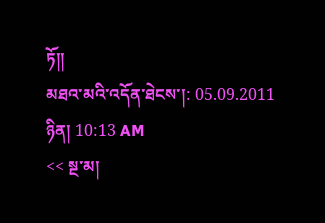ཏོ།།
མཐའ་མའི་འདོན་ཐེངས་།: 05.09.2011 ཉིན། 10:13 AM
<< སྔ་མ།